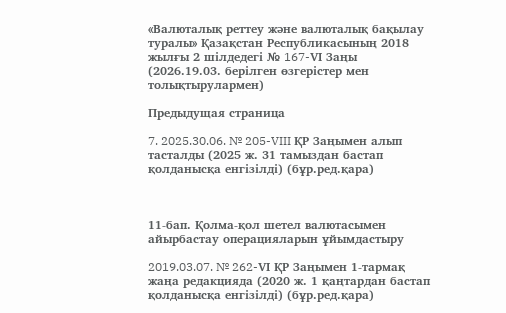«Валюталық реттеу және валюталық бақылау туралы» Қазақстан Республикасының 2018 жылғы 2 шілдедегі № 167-VІ Заңы (2026.19.03. берілген өзгерістер мен толықтырулармен)

Предыдущая страница

7. 2025.30.06. № 205-VIII ҚР Заңымен алып тасталды (2025 ж. 31 тамыздан бастап қолданысқа енгізілді) (бұр.ред.қара)



11-бап. Қолма-қол шетел валютасымен айырбастау операцияларын ұйымдастыру

2019.03.07. № 262-VІ ҚР Заңымен 1-тармақ жаңа редакцияда (2020 ж. 1 қаңтардан бастап қолданысқа енгізілді) (бұр.ред.қара)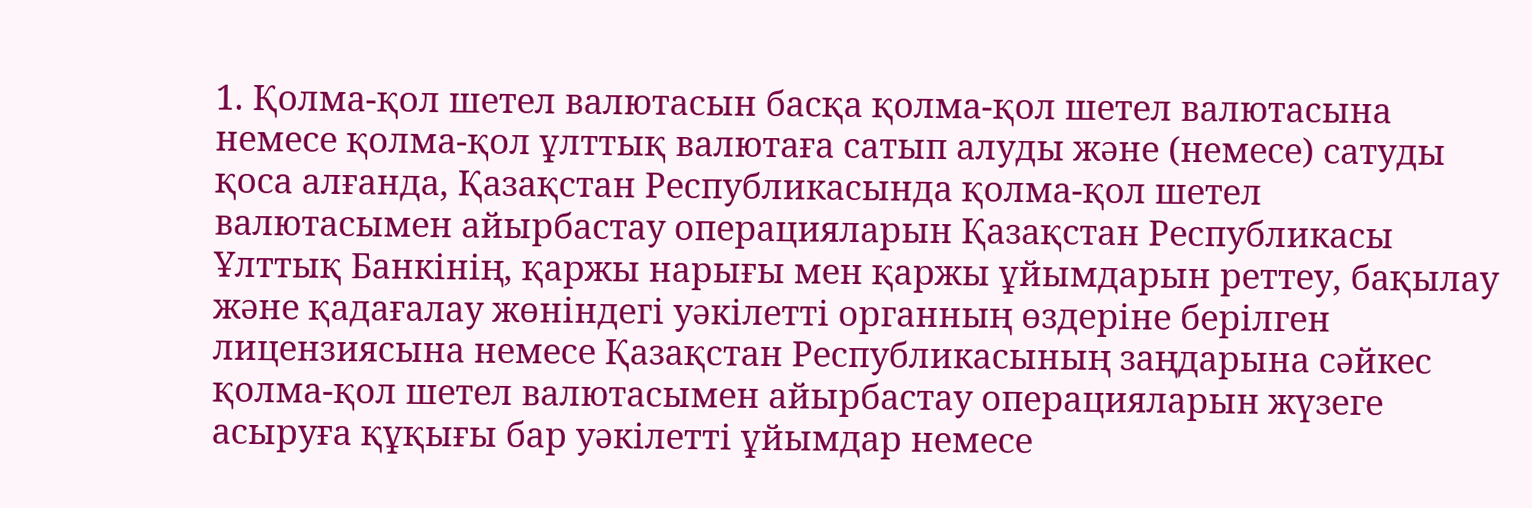1. Қолма-қол шетел валютасын басқа қолма-қол шетел валютасына немесе қолма-қол ұлттық валютаға сатып алуды және (немесе) сатуды қоса алғанда, Қазақстан Республикасында қолма-қол шетел валютасымен айырбастау операцияларын Қазақстан Республикасы Ұлттық Банкінің, қаржы нарығы мен қаржы ұйымдарын реттеу, бақылау және қадағалау жөніндегі уәкілетті органның өздеріне берілген лицензиясына немесе Қазақстан Республикасының заңдарына сәйкес қолма-қол шетел валютасымен айырбастау операцияларын жүзеге асыруға құқығы бар уәкілетті ұйымдар немесе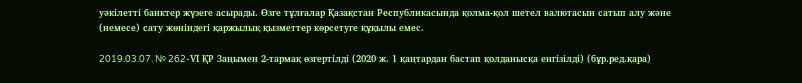уәкілетті банктер жүзеге асырады. Өзге тұлғалар Қазақстан Республикасында қолма-қол шетел валютасын сатып алу және (немесе) сату жөніндегі қаржылық қызметтер көрсетуге құқылы емес.

2019.03.07. № 262-VІ ҚР Заңымен 2-тармақ өзгертілді (2020 ж. 1 қаңтардан бастап қолданысқа енгізілді) (бұр.ред.қара)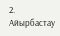2. Айырбастау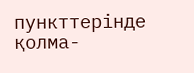пункттерінде қолма-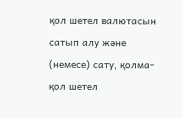қол шетел валютасын сатып алу және (немесе) сату, қолма-қол шетел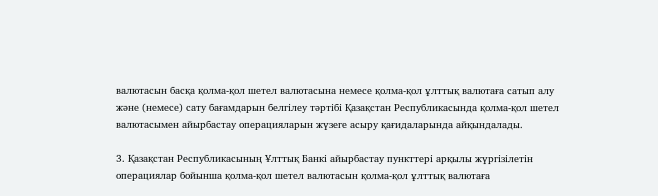валютасын басқа қолма-қол шетел валютасына немесе қолма-қол ұлттық валютаға сатып алу және (немесе) сату бағамдарын белгілеу тәртібі Қазақстан Республикасында қолма-қол шетел валютасымен айырбастау операцияларын жүзеге асыру қағидаларында айқындалады.

3. Қазақстан Республикасының Ұлттық Банкі айырбастау пункттері арқылы жүргізілетін операциялар бойынша қолма-қол шетел валютасын қолма-қол ұлттық валютаға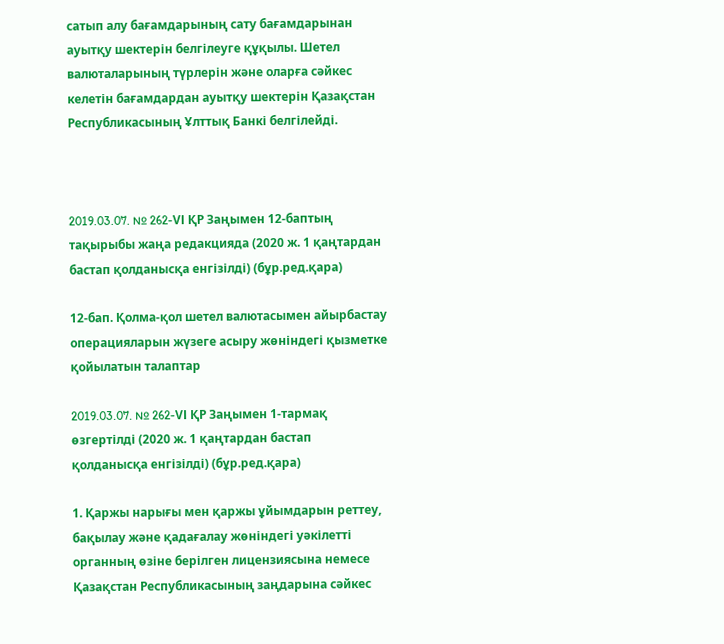сатып алу бағамдарының сату бағамдарынан ауытқу шектерін белгілеуге құқылы. Шетел валюталарының түрлерін және оларға сәйкес келетін бағамдардан ауытқу шектерін Қазақстан Республикасының Ұлттық Банкі белгілейді.



2019.03.07. № 262-VІ ҚР Заңымен 12-баптың тақырыбы жаңа редакцияда (2020 ж. 1 қаңтардан бастап қолданысқа енгізілді) (бұр.ред.қара)

12-бап. Қолма-қол шетел валютасымен айырбастау операцияларын жүзеге асыру жөніндегі қызметке қойылатын талаптар

2019.03.07. № 262-VІ ҚР Заңымен 1-тармақ өзгертілді (2020 ж. 1 қаңтардан бастап қолданысқа енгізілді) (бұр.ред.қара)

1. Қаржы нарығы мен қаржы ұйымдарын реттеу, бақылау және қадағалау жөніндегі уәкілетті органның өзіне берілген лицензиясына немесе Қазақстан Республикасының заңдарына сәйкес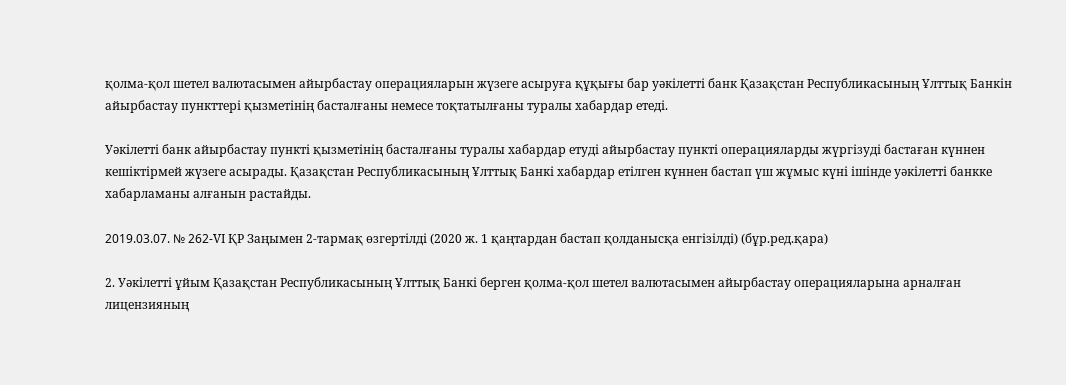қолма-қол шетел валютасымен айырбастау операцияларын жүзеге асыруға құқығы бар уәкілетті банк Қазақстан Республикасының Ұлттық Банкін айырбастау пункттері қызметінің басталғаны немесе тоқтатылғаны туралы хабардар етеді.

Уәкілетті банк айырбастау пункті қызметінің басталғаны туралы хабардар етуді айырбастау пункті операцияларды жүргізуді бастаған күннен кешіктірмей жүзеге асырады. Қазақстан Республикасының Ұлттық Банкі хабардар етілген күннен бастап үш жұмыс күні ішінде уәкілетті банкке хабарламаны алғанын растайды.

2019.03.07. № 262-VІ ҚР Заңымен 2-тармақ өзгертілді (2020 ж. 1 қаңтардан бастап қолданысқа енгізілді) (бұр.ред.қара)

2. Уәкілетті ұйым Қазақстан Республикасының Ұлттық Банкі берген қолма-қол шетел валютасымен айырбастау операцияларына арналған лицензияның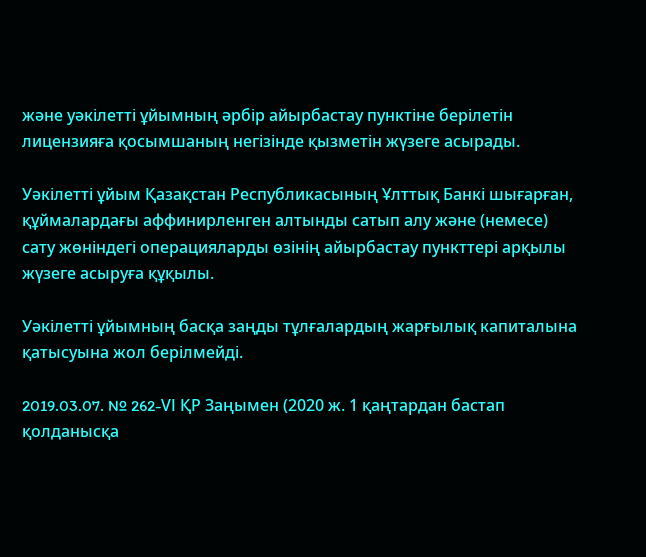және уәкілетті ұйымның әрбір айырбастау пунктіне берілетін лицензияға қосымшаның негізінде қызметін жүзеге асырады.

Уәкілетті ұйым Қазақстан Республикасының Ұлттық Банкі шығарған, құймалардағы аффинирленген алтынды сатып алу және (немесе) сату жөніндегі операцияларды өзінің айырбастау пункттері арқылы жүзеге асыруға құқылы.

Уәкілетті ұйымның басқа заңды тұлғалардың жарғылық капиталына қатысуына жол берілмейді.

2019.03.07. № 262-VІ ҚР Заңымен (2020 ж. 1 қаңтардан бастап қолданысқа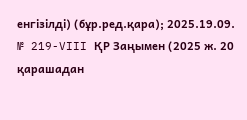енгізілді) (бұр.ред.қара); 2025.19.09. № 219-VIII ҚР Заңымен (2025 ж. 20 қарашадан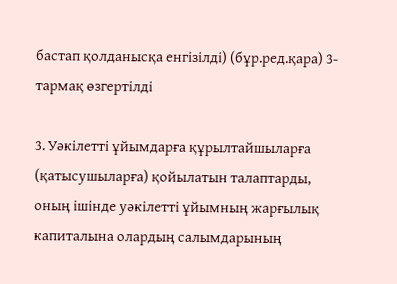бастап қолданысқа енгізілді) (бұр.ред.қара) 3-тармақ өзгертілді

3. Уәкілетті ұйымдарға құрылтайшыларға (қатысушыларға) қойылатын талаптарды, оның ішінде уәкілетті ұйымның жарғылық капиталына олардың салымдарының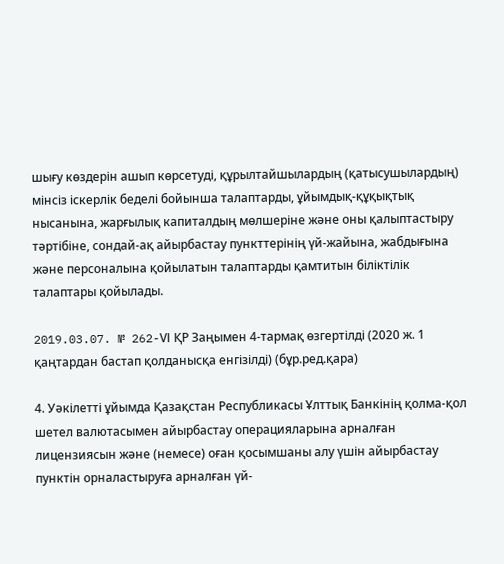шығу көздерін ашып көрсетуді, құрылтайшылардың (қатысушылардың) мінсіз іскерлік беделі бойынша талаптарды, ұйымдық-құқықтық нысанына, жарғылық капиталдың мөлшеріне және оны қалыптастыру тәртібіне, сондай-ақ айырбастау пункттерінің үй-жайына, жабдығына және персоналына қойылатын талаптарды қамтитын біліктілік талаптары қойылады.

2019.03.07. № 262-VІ ҚР Заңымен 4-тармақ өзгертілді (2020 ж. 1 қаңтардан бастап қолданысқа енгізілді) (бұр.ред.қара)

4. Уәкілетті ұйымда Қазақстан Республикасы Ұлттық Банкінің қолма-қол шетел валютасымен айырбастау операцияларына арналған лицензиясын және (немесе) оған қосымшаны алу үшін айырбастау пунктін орналастыруға арналған үй-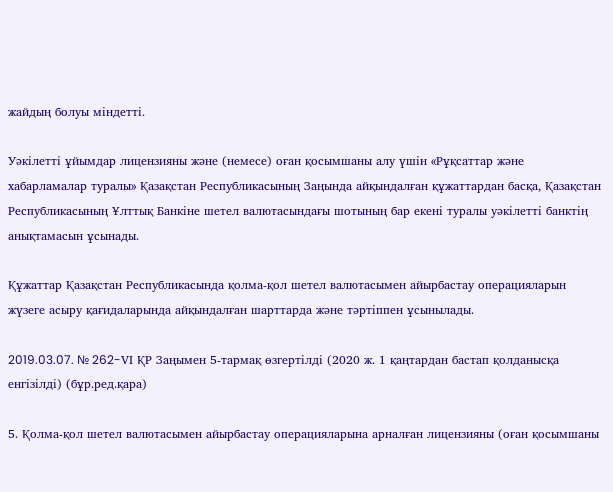жайдың болуы міндетті.

Уәкілетті ұйымдар лицензияны және (немесе) оған қосымшаны алу үшін «Рұқсаттар және хабарламалар туралы» Қазақстан Республикасының Заңында айқындалған құжаттардан басқа, Қазақстан Республикасының Ұлттық Банкіне шетел валютасындағы шотының бар екені туралы уәкілетті банктің анықтамасын ұсынады.

Құжаттар Қазақстан Республикасында қолма-қол шетел валютасымен айырбастау операцияларын жүзеге асыру қағидаларында айқындалған шарттарда және тәртіппен ұсынылады.

2019.03.07. № 262-VІ ҚР Заңымен 5-тармақ өзгертілді (2020 ж. 1 қаңтардан бастап қолданысқа енгізілді) (бұр.ред.қара)

5. Қолма-қол шетел валютасымен айырбастау операцияларына арналған лицензияны (оған қосымшаны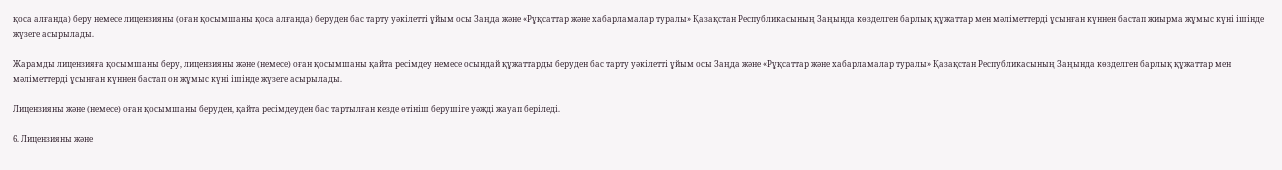қоса алғанда) беру немесе лицензияны (оған қосымшаны қоса алғанда) беруден бас тарту уәкілетті ұйым осы Заңда және «Рұқсаттар және хабарламалар туралы» Қазақстан Республикасының Заңында көзделген барлық құжаттар мен мәліметтерді ұсынған күннен бастап жиырма жұмыс күні ішінде жүзеге асырылады.

Жарамды лицензияға қосымшаны беру, лицензияны және (немесе) оған қосымшаны қайта ресімдеу немесе осындай құжаттарды беруден бас тарту уәкілетті ұйым осы Заңда және «Рұқсаттар және хабарламалар туралы» Қазақстан Республикасының Заңында көзделген барлық құжаттар мен мәліметтерді ұсынған күннен бастап он жұмыс күні ішінде жүзеге асырылады.

Лицензияны және (немесе) оған қосымшаны беруден, қайта ресімдеуден бас тартылған кезде өтініш берушіге уәжді жауап беріледі.

6. Лицензияны және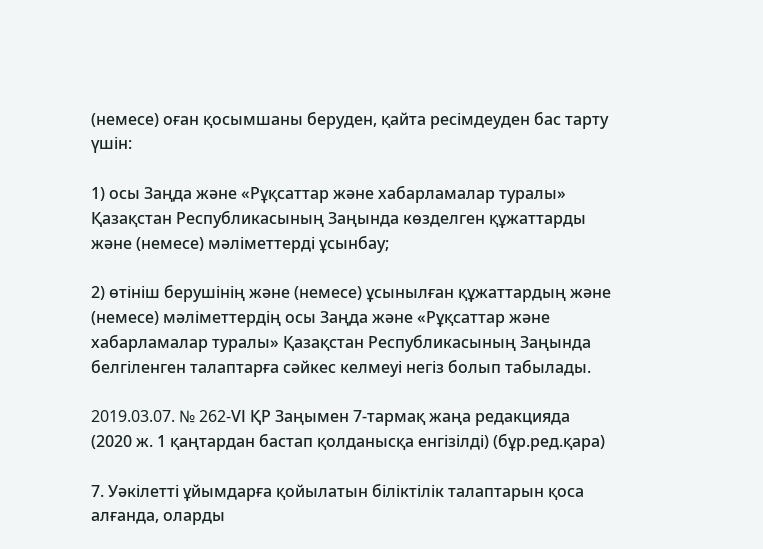(немесе) оған қосымшаны беруден, қайта ресімдеуден бас тарту үшін:

1) осы Заңда және «Рұқсаттар және хабарламалар туралы» Қазақстан Республикасының Заңында көзделген құжаттарды және (немесе) мәліметтерді ұсынбау;

2) өтініш берушінің және (немесе) ұсынылған құжаттардың және (немесе) мәліметтердің осы Заңда және «Рұқсаттар және хабарламалар туралы» Қазақстан Республикасының Заңында белгіленген талаптарға сәйкес келмеуі негіз болып табылады.

2019.03.07. № 262-VІ ҚР Заңымен 7-тармақ жаңа редакцияда (2020 ж. 1 қаңтардан бастап қолданысқа енгізілді) (бұр.ред.қара)

7. Уәкілетті ұйымдарға қойылатын біліктілік талаптарын қоса алғанда, оларды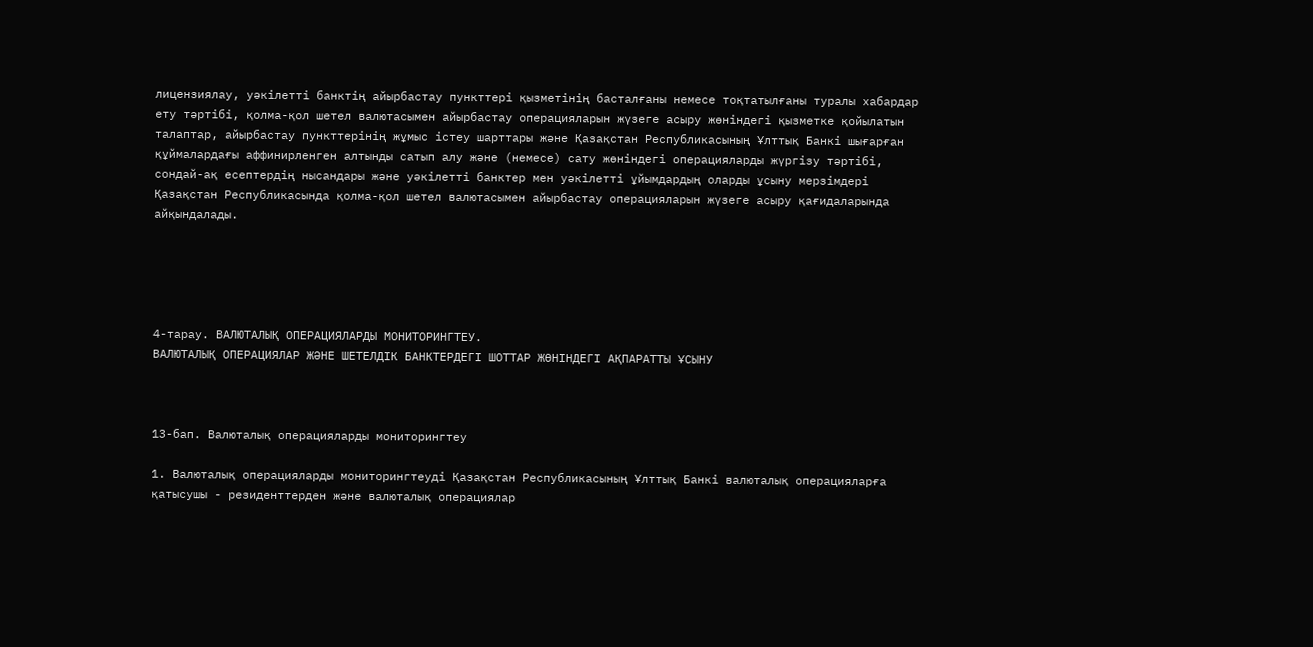лицензиялау, уәкілетті банктің айырбастау пункттері қызметінің басталғаны немесе тоқтатылғаны туралы хабардар ету тәртібі, қолма-қол шетел валютасымен айырбастау операцияларын жүзеге асыру жөніндегі қызметке қойылатын талаптар, айырбастау пункттерінің жұмыс істеу шарттары және Қазақстан Республикасының Ұлттық Банкі шығарған құймалардағы аффинирленген алтынды сатып алу және (немесе) сату жөніндегі операцияларды жүргізу тәртібі, сондай-ақ есептердің нысандары және уәкілетті банктер мен уәкілетті ұйымдардың оларды ұсыну мерзімдері Қазақстан Республикасында қолма-қол шетел валютасымен айырбастау операцияларын жүзеге асыру қағидаларында айқындалады.





4-тарау. ВАЛЮТАЛЫҚ ОПЕРАЦИЯЛАРДЫ МОНИТОРИНГТЕУ.
ВАЛЮТАЛЫҚ ОПЕРАЦИЯЛАР ЖӘНЕ ШЕТЕЛДІК БАНКТЕРДЕГІ ШОТТАР ЖӨНІНДЕГІ АҚПАРАТТЫ ҰСЫНУ



13-бап. Валюталық операцияларды мониторингтеу

1. Валюталық операцияларды мониторингтеуді Қазақстан Республикасының Ұлттық Банкі валюталық операцияларға қатысушы - резиденттерден және валюталық операциялар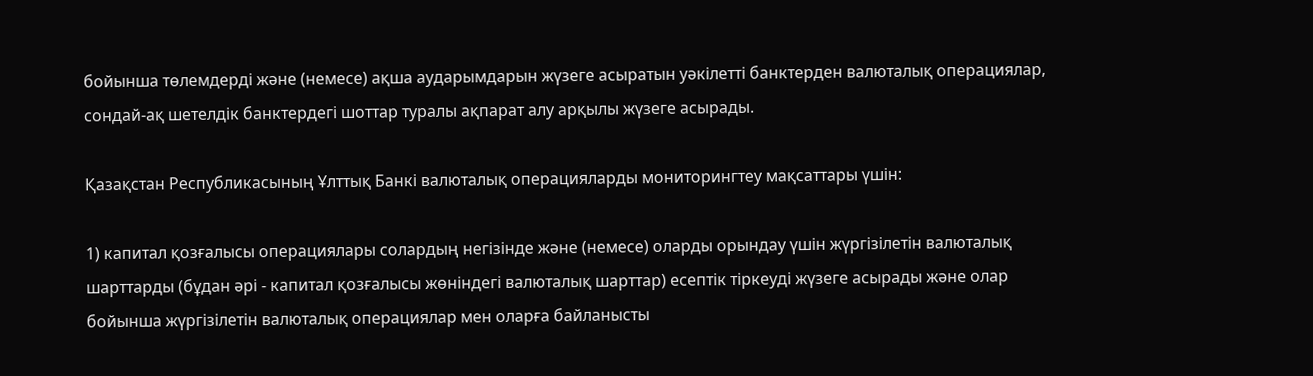бойынша төлемдерді және (немесе) ақша аударымдарын жүзеге асыратын уәкілетті банктерден валюталық операциялар, сондай-ақ шетелдік банктердегі шоттар туралы ақпарат алу арқылы жүзеге асырады.

Қазақстан Республикасының Ұлттық Банкі валюталық операцияларды мониторингтеу мақсаттары үшін:

1) капитал қозғалысы операциялары солардың негізінде және (немесе) оларды орындау үшін жүргізілетін валюталық шарттарды (бұдан әрі - капитал қозғалысы жөніндегі валюталық шарттар) есептік тіркеуді жүзеге асырады және олар бойынша жүргізілетін валюталық операциялар мен оларға байланысты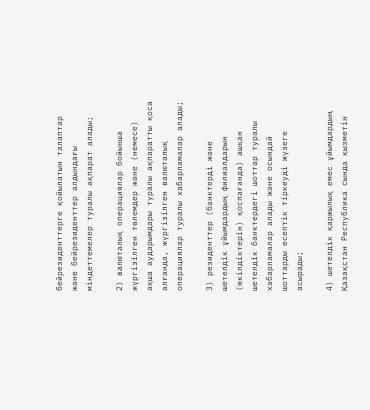бейрезиденттерге қойылатын талаптар және бейрезиденттер алдындағы міндеттемелер туралы ақпарат алады;

2) валюталық операциялар бойынша жүргізілген төлемдер және (немесе) ақша аударымдары туралы ақпаратты қоса алғанда, жүргізілген валюталық операциялар туралы хабарламалар алады;

3) резиденттер (банктерді және шетелдік ұйымдардың филиалдарын (өкілдіктерін) қоспағанда) ашқан шетелдік банктердегі шоттар туралы хабарламалар алады және осындай шоттарды есептік тіркеуді жүзеге асырады;

4) шетелдік қаржылық емес ұйымдардың Қазақстан Республика сында қызметін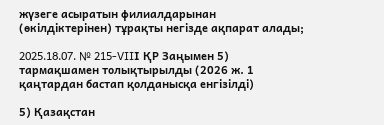жүзеге асыратын филиалдарынан (өкілдіктерінен) тұрақты негізде ақпарат алады;

2025.18.07. № 215-VIIІ ҚР Заңымен 5) тармақшамен толықтырылды (2026 ж. 1 қаңтардан бастап қолданысқа енгізілді)

5) Қазақстан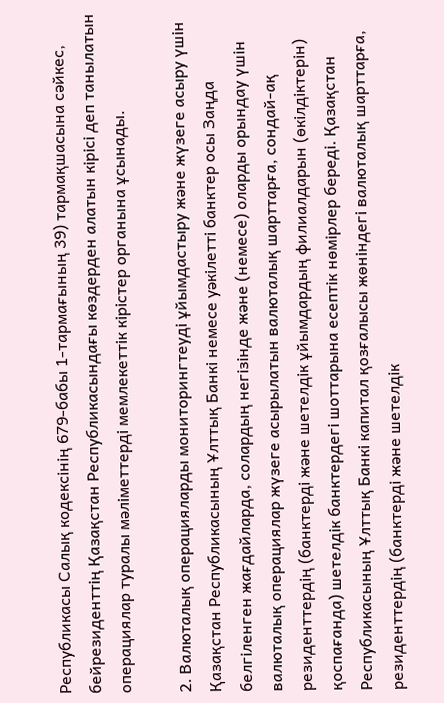Республикасы Салық кодексінің 679-бабы 1-тармағының 39) тармақшасына сəйкес, бейрезиденттің Қазақстан Республикасындағы көздерден алатын кірісі деп танылатын операциялар туралы мəліметтерді мемлекеттік кірістер органына ұсынады.

2. Валюталық операцияларды мониторингтеуді ұйымдастыру және жүзеге асыру үшін Қазақстан Республикасының Ұлттық Банкі немесе уәкілетті банктер осы Заңда белгіленген жағдайларда, солардың негізінде және (немесе) оларды орындау үшін валюталық операциялар жүзеге асырылатын валюталық шарттарға, сондай-ақ резиденттердің (банктерді және шетелдік ұйымдардың филиалдарын (өкілдіктерін) қоспағанда) шетелдік банктердегі шоттарына есептік нөмірлер береді. Қазақстан Республикасының Ұлттық Банкі капитал қозғалысы жөніндегі валюталық шарттарға, резиденттердің (банктерді және шетелдік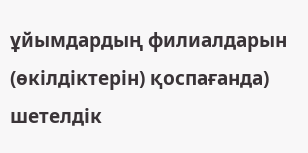ұйымдардың филиалдарын (өкілдіктерін) қоспағанда) шетелдік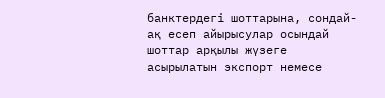банктердегі шоттарына, сондай-ақ есеп айырысулар осындай шоттар арқылы жүзеге асырылатын экспорт немесе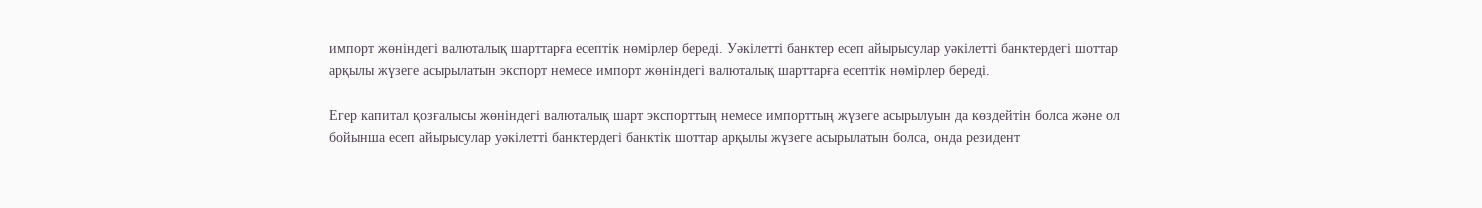импорт жөніндегі валюталық шарттарға есептік нөмірлер береді. Уәкілетті банктер есеп айырысулар уәкілетті банктердегі шоттар арқылы жүзеге асырылатын экспорт немесе импорт жөніндегі валюталық шарттарға есептік нөмірлер береді.

Егер капитал қозғалысы жөніндегі валюталық шарт экспорттың немесе импорттың жүзеге асырылуын да көздейтін болса және ол бойынша есеп айырысулар уәкілетті банктердегі банктік шоттар арқылы жүзеге асырылатын болса, онда резидент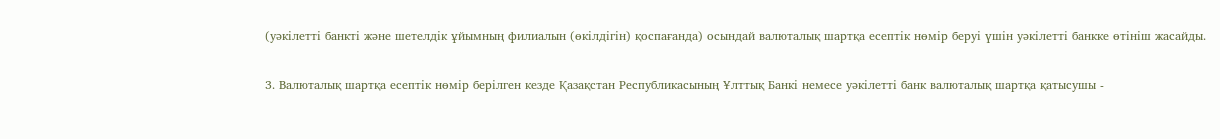(уәкілетті банкті және шетелдік ұйымның филиалын (өкілдігін) қоспағанда) осындай валюталық шартқа есептік нөмір беруі үшін уәкілетті банкке өтініш жасайды.

3. Валюталық шартқа есептік нөмір берілген кезде Қазақстан Республикасының Ұлттық Банкі немесе уәкілетті банк валюталық шартқа қатысушы -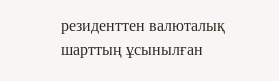резиденттен валюталық шарттың ұсынылған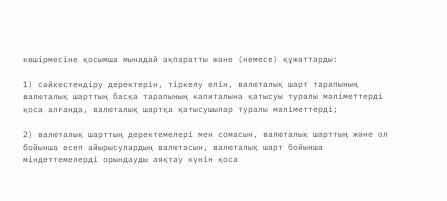көшірмесіне қосымша мынадай ақпаратты және (немесе) құжаттарды:

1) сәйкестендіру деректерін, тіркелу елін, валюталық шарт тарапының валюталық шарттың басқа тарапының капиталына қатысуы туралы мәліметтерді қоса алғанда, валюталық шартқа қатысушылар туралы мәліметтерді;

2) валюталық шарттың деректемелері мен сомасын, валюталық шарттың және ол бойынша есеп айырысулардың валютасын, валюталық шарт бойынша міндеттемелерді орындауды аяқтау күнін қоса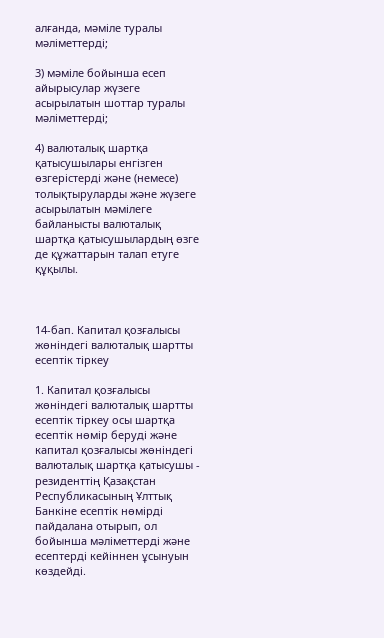алғанда, мәміле туралы мәліметтерді;

3) мәміле бойынша есеп айырысулар жүзеге асырылатын шоттар туралы мәліметтерді;

4) валюталық шартқа қатысушылары енгізген өзгерістерді және (немесе) толықтыруларды және жүзеге асырылатын мәмілеге байланысты валюталық шартқа қатысушылардың өзге де құжаттарын талап етуге құқылы.



14-бап. Капитал қозғалысы жөніндегі валюталық шартты есептік тіркеу

1. Капитал қозғалысы жөніндегі валюталық шартты есептік тіркеу осы шартқа есептік нөмір беруді және капитал қозғалысы жөніндегі валюталық шартқа қатысушы - резиденттің Қазақстан Республикасының Ұлттық Банкіне есептік нөмірді пайдалана отырып, ол бойынша мәліметтерді және есептерді кейіннен ұсынуын көздейді.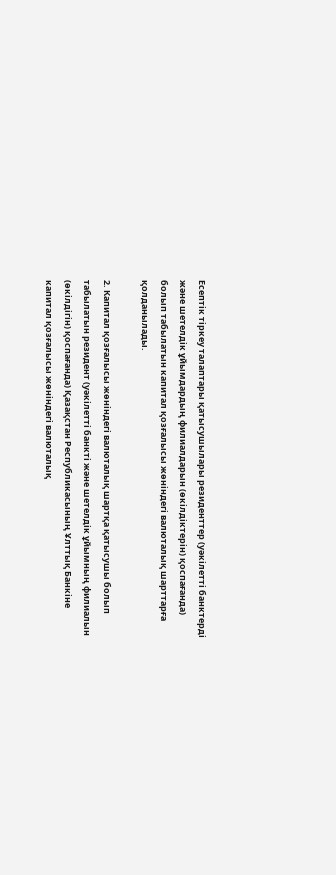Есептік тіркеу талаптары қатысушылары резиденттер (уәкілетті банктерді және шетелдік ұйымдардың филиалдарын (өкілдіктерін) қоспағанда) болып табылатын капитал қозғалысы жөніндегі валюталық шарттарға қолданылады.

2. Капитал қозғалысы жөніндегі валюталық шартқа қатысушы болып табылатын резидент (уәкілетті банкті және шетелдік ұйымның филиалын (өкілдігін) қоспағанда) Қазақстан Республикасының Ұлттық Банкіне капитал қозғалысы жөніндегі валюталық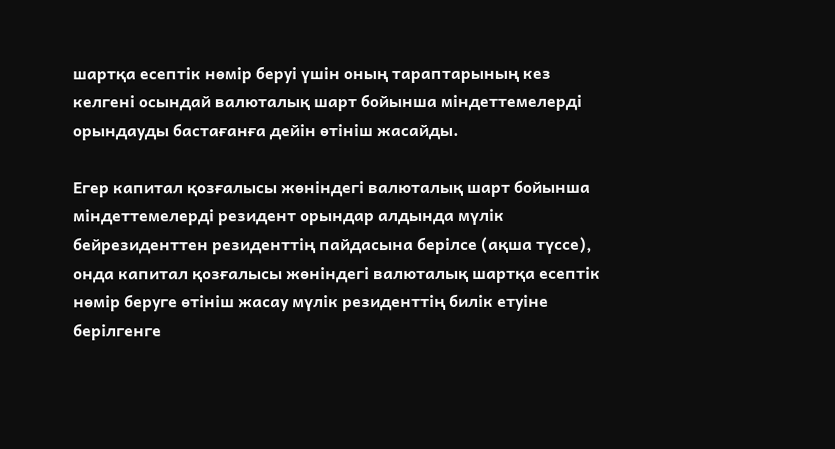шартқа есептік нөмір беруі үшін оның тараптарының кез келгені осындай валюталық шарт бойынша міндеттемелерді орындауды бастағанға дейін өтініш жасайды.

Егер капитал қозғалысы жөніндегі валюталық шарт бойынша міндеттемелерді резидент орындар алдында мүлік бейрезиденттен резиденттің пайдасына берілсе (ақша түссе), онда капитал қозғалысы жөніндегі валюталық шартқа есептік нөмір беруге өтініш жасау мүлік резиденттің билік етуіне берілгенге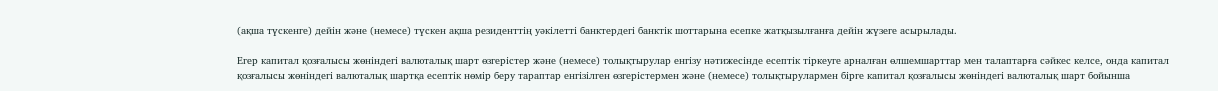(ақша түскенге) дейін және (немесе) түскен ақша резиденттің уәкілетті банктердегі банктік шоттарына есепке жатқызылғанға дейін жүзеге асырылады.

Егер капитал қозғалысы жөніндегі валюталық шарт өзгерістер және (немесе) толықтырулар енгізу нәтижесінде есептік тіркеуге арналған өлшемшарттар мен талаптарға сәйкес келсе, онда капитал қозғалысы жөніндегі валюталық шартқа есептік нөмір беру тараптар енгізілген өзгерістермен және (немесе) толықтырулармен бірге капитал қозғалысы жөніндегі валюталық шарт бойынша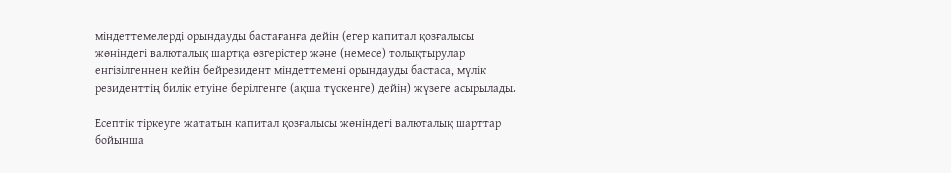міндеттемелерді орындауды бастағанға дейін (егер капитал қозғалысы жөніндегі валюталық шартқа өзгерістер және (немесе) толықтырулар енгізілгеннен кейін бейрезидент міндеттемені орындауды бастаса, мүлік резиденттің билік етуіне берілгенге (ақша түскенге) дейін) жүзеге асырылады.

Есептік тіркеуге жататын капитал қозғалысы жөніндегі валюталық шарттар бойынша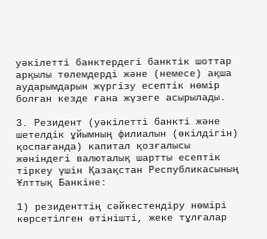уәкілетті банктердегі банктік шоттар арқылы төлемдерді және (немесе) ақша аударымдарын жүргізу есептік нөмір болған кезде ғана жүзеге асырылады.

3. Резидент (уәкілетті банкті және шетелдік ұйымның филиалын (өкілдігін) қоспағанда) капитал қозғалысы жөніндегі валюталық шартты есептік тіркеу үшін Қазақстан Республикасының Ұлттық Банкіне:

1) резиденттің сәйкестендіру нөмірі көрсетілген өтінішті, жеке тұлғалар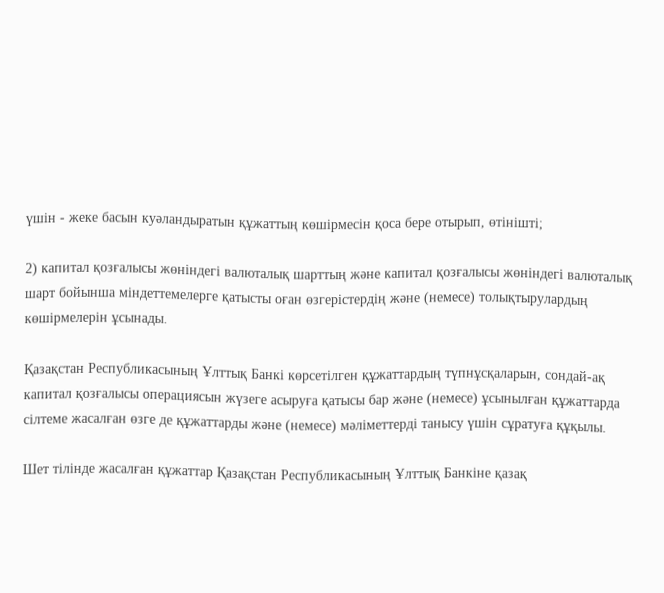үшін - жеке басын куәландыратын құжаттың көшірмесін қоса бере отырып, өтінішті;

2) капитал қозғалысы жөніндегі валюталық шарттың және капитал қозғалысы жөніндегі валюталық шарт бойынша міндеттемелерге қатысты оған өзгерістердің және (немесе) толықтырулардың көшірмелерін ұсынады.

Қазақстан Республикасының Ұлттық Банкі көрсетілген құжаттардың түпнұсқаларын, сондай-ақ капитал қозғалысы операциясын жүзеге асыруға қатысы бар және (немесе) ұсынылған құжаттарда сілтеме жасалған өзге де құжаттарды және (немесе) мәліметтерді танысу үшін сұратуға құқылы.

Шет тілінде жасалған құжаттар Қазақстан Республикасының Ұлттық Банкіне қазақ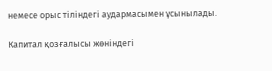немесе орыс тіліндегі аудармасымен ұсынылады.

Капитал қозғалысы жөніндегі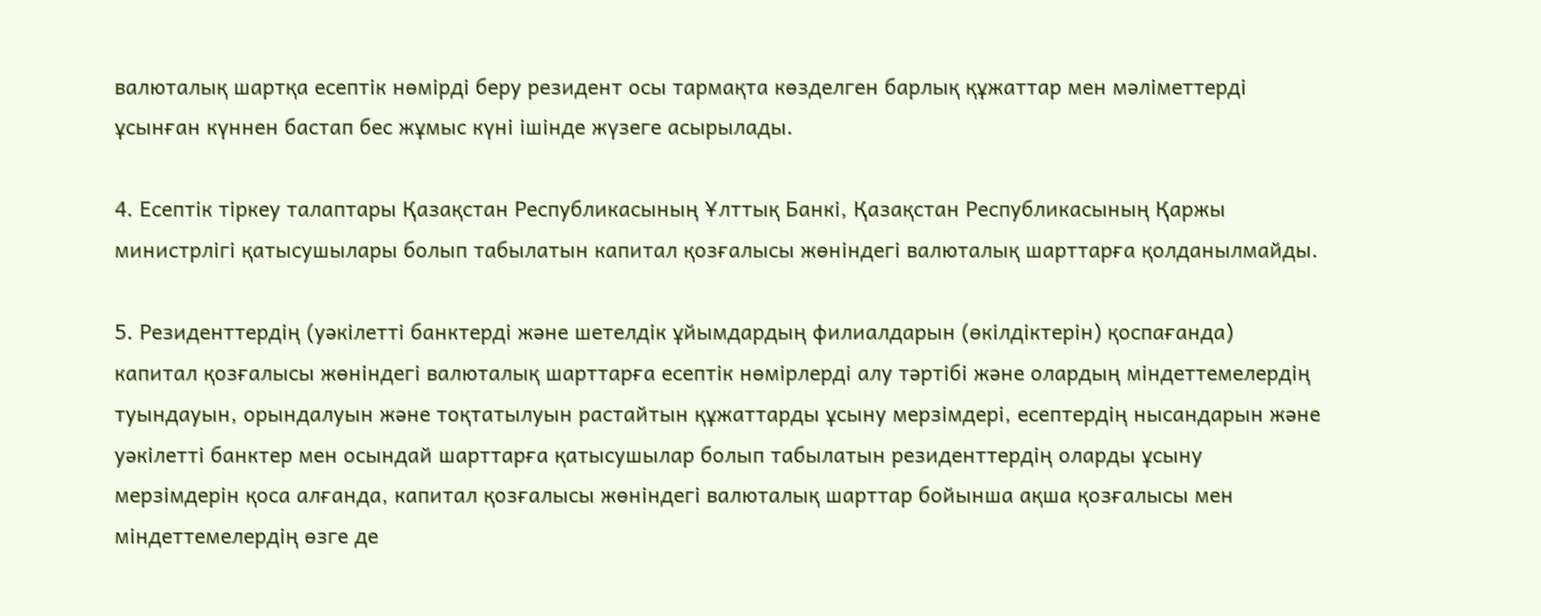валюталық шартқа есептік нөмірді беру резидент осы тармақта көзделген барлық құжаттар мен мәліметтерді ұсынған күннен бастап бес жұмыс күні ішінде жүзеге асырылады.

4. Есептік тіркеу талаптары Қазақстан Республикасының Ұлттық Банкі, Қазақстан Республикасының Қаржы министрлігі қатысушылары болып табылатын капитал қозғалысы жөніндегі валюталық шарттарға қолданылмайды.

5. Резиденттердің (уәкілетті банктерді және шетелдік ұйымдардың филиалдарын (өкілдіктерін) қоспағанда) капитал қозғалысы жөніндегі валюталық шарттарға есептік нөмірлерді алу тәртібі және олардың міндеттемелердің туындауын, орындалуын және тоқтатылуын растайтын құжаттарды ұсыну мерзімдері, есептердің нысандарын және уәкілетті банктер мен осындай шарттарға қатысушылар болып табылатын резиденттердің оларды ұсыну мерзімдерін қоса алғанда, капитал қозғалысы жөніндегі валюталық шарттар бойынша ақша қозғалысы мен міндеттемелердің өзге де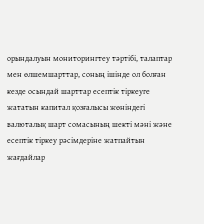орындалуын мониторингтеу тәртібі, талаптар мен өлшемшарттар, соның ішінде ол болған кезде осындай шарттар есептік тіркеуге жататын капитал қозғалысы жөніндегі валюталық шарт сомасының шекті мәні және есептік тіркеу рәсімдеріне жатпайтын жағдайлар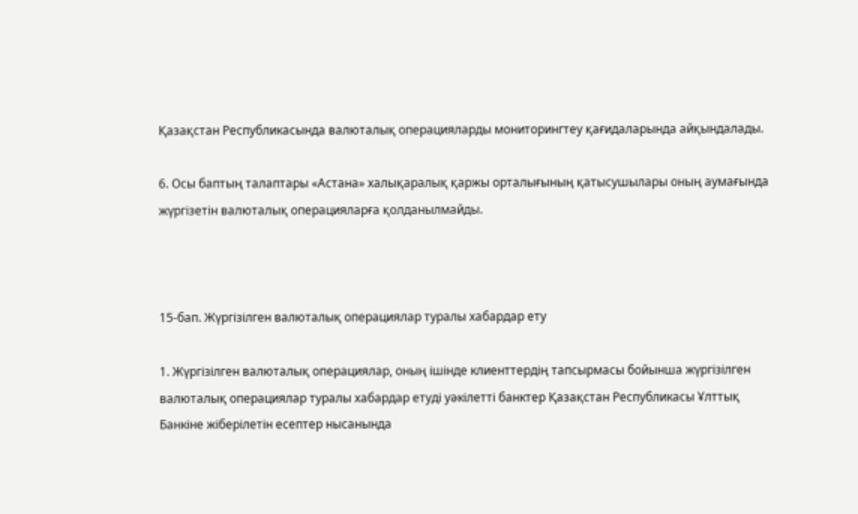Қазақстан Республикасында валюталық операцияларды мониторингтеу қағидаларында айқындалады.

6. Осы баптың талаптары «Астана» халықаралық қаржы орталығының қатысушылары оның аумағында жүргізетін валюталық операцияларға қолданылмайды.



15-бап. Жүргізілген валюталық операциялар туралы хабардар ету

1. Жүргізілген валюталық операциялар, оның ішінде клиенттердің тапсырмасы бойынша жүргізілген валюталық операциялар туралы хабардар етуді уәкілетті банктер Қазақстан Республикасы Ұлттық Банкіне жіберілетін есептер нысанында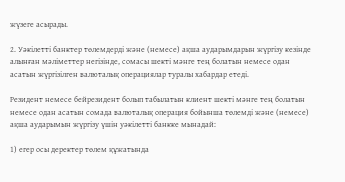жүзеге асырады.

2. Уәкілетті банктер төлемдерді және (немесе) ақша аударымдарын жүргізу кезінде алынған мәліметтер негізінде, сомасы шекті мәнге тең болатын немесе одан асатын жүргізілген валюталық операциялар туралы хабардар етеді.

Резидент немесе бейрезидент болып табылатын клиент шекті мәнге тең болатын немесе одан асатын сомада валюталық операция бойынша төлемді және (немесе) ақша аударымын жүргізу үшін уәкілетті банкке мынадай:

1) егер осы деректер төлем құжатында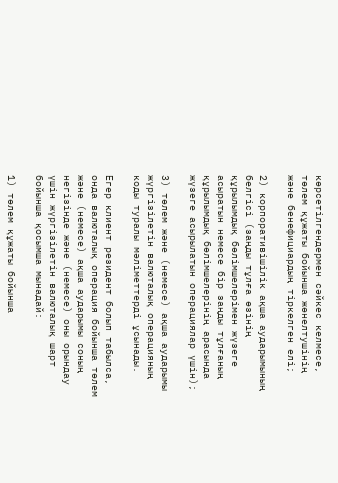көрсетілгендермен сәйкес келмесе, төлем құжаты бойынша жөнелтушінің және бенефициардың тіркелген елі;

2) корпоративішілік ақша аударымының белгісі (заңды тұлға өзінің құрылымдық бөлімшелерімен жүзеге асыратын немесе бір заңды тұлғаның құрылымдық бөлімшелерінің арасында жүзеге асырылатын операциялар үшін);

3) төлем және (немесе) ақша аударымы жүргізілетін валюталық операцияның коды туралы мәліметтерді ұсынады.

Егер клиент резидент болып табылса, онда валюталық операция бойынша төлем және (немесе) ақша аударымы соның негізінде және (немесе) оны орындау үшін жүргізілетін валюталық шарт бойынша қосымша мынадай:

1) төлем құжаты бойынша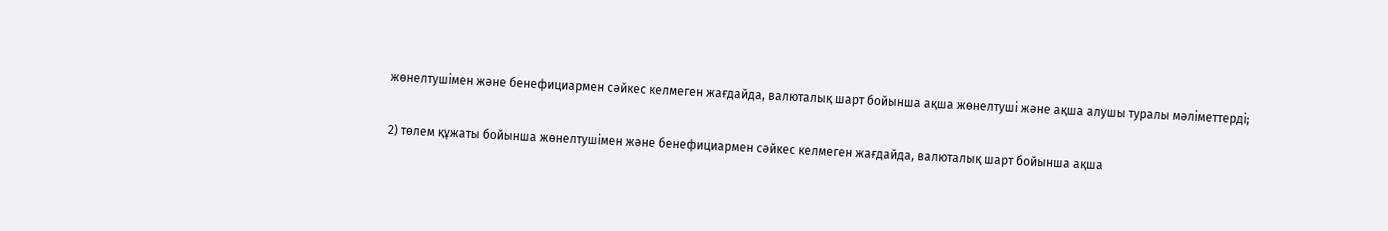жөнелтушімен және бенефициармен сәйкес келмеген жағдайда, валюталық шарт бойынша ақша жөнелтуші және ақша алушы туралы мәліметтерді;

2) төлем құжаты бойынша жөнелтушімен және бенефициармен сәйкес келмеген жағдайда, валюталық шарт бойынша ақша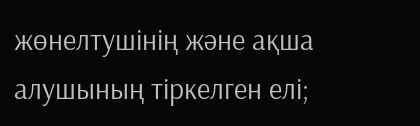жөнелтушінің және ақша алушының тіркелген елі;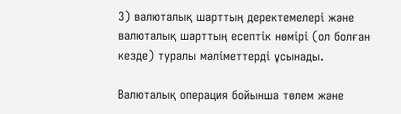3) валюталық шарттың деректемелері және валюталық шарттың есептік нөмірі (ол болған кезде) туралы мәліметтерді ұсынады.

Валюталық операция бойынша төлем және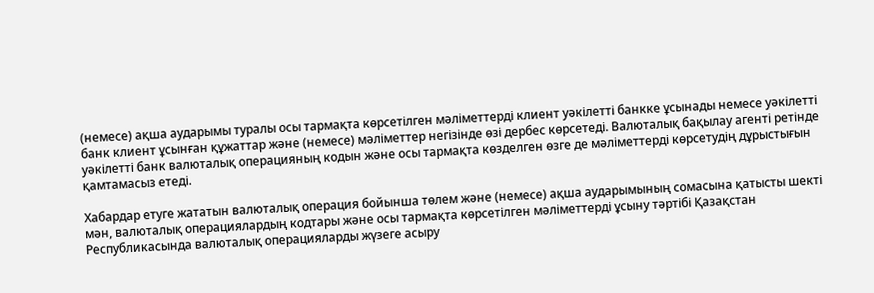(немесе) ақша аударымы туралы осы тармақта көрсетілген мәліметтерді клиент уәкілетті банкке ұсынады немесе уәкілетті банк клиент ұсынған құжаттар және (немесе) мәліметтер негізінде өзі дербес көрсетеді. Валюталық бақылау агенті ретінде уәкілетті банк валюталық операцияның кодын және осы тармақта көзделген өзге де мәліметтерді көрсетудің дұрыстығын қамтамасыз етеді.

Хабардар етуге жататын валюталық операция бойынша төлем және (немесе) ақша аударымының сомасына қатысты шекті мән, валюталық операциялардың кодтары және осы тармақта көрсетілген мәліметтерді ұсыну тәртібі Қазақстан Республикасында валюталық операцияларды жүзеге асыру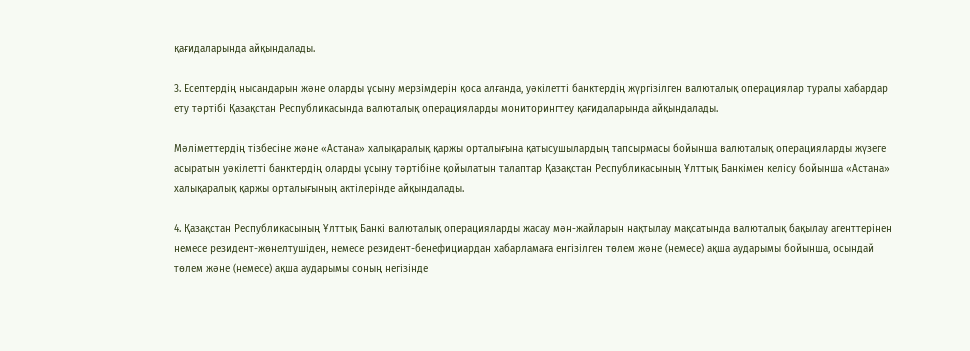қағидаларында айқындалады.

3. Есептердің нысандарын және оларды ұсыну мерзімдерін қоса алғанда, уәкілетті банктердің жүргізілген валюталық операциялар туралы хабардар ету тәртібі Қазақстан Республикасында валюталық операцияларды мониторингтеу қағидаларында айқындалады.

Мәліметтердің тізбесіне және «Астана» халықаралық қаржы орталығына қатысушылардың тапсырмасы бойынша валюталық операцияларды жүзеге асыратын уәкілетті банктердің оларды ұсыну тәртібіне қойылатын талаптар Қазақстан Республикасының Ұлттық Банкімен келісу бойынша «Астана» халықаралық қаржы орталығының актілерінде айқындалады.

4. Қазақстан Республикасының Ұлттық Банкі валюталық операцияларды жасау мән-жайларын нақтылау мақсатында валюталық бақылау агенттерінен немесе резидент-жөнелтушіден, немесе резидент-бенефициардан хабарламаға енгізілген төлем және (немесе) ақша аударымы бойынша, осындай төлем және (немесе) ақша аударымы соның негізінде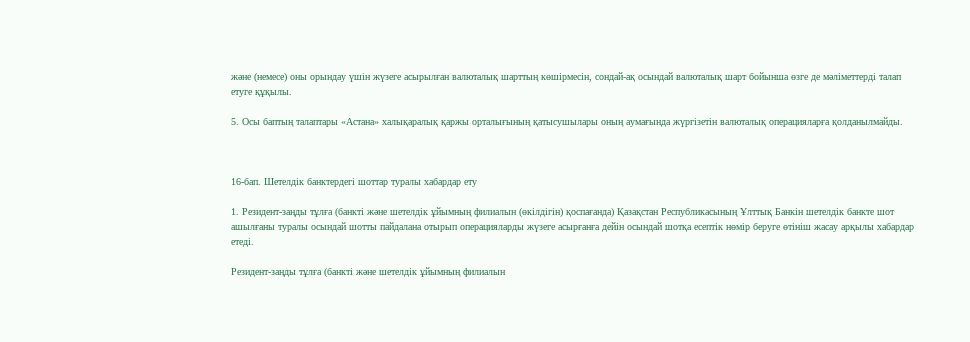және (немесе) оны орындау үшін жүзеге асырылған валюталық шарттың көшірмесін, сондай-ақ осындай валюталық шарт бойынша өзге де мәліметтерді талап етуге құқылы.

5. Осы баптың талаптары «Астана» халықаралық қаржы орталығының қатысушылары оның аумағында жүргізетін валюталық операцияларға қолданылмайды.



16-бап. Шетелдік банктердегі шоттар туралы хабардар ету

1. Резидент-заңды тұлға (банкті және шетелдік ұйымның филиалын (өкілдігін) қоспағанда) Қазақстан Республикасының Ұлттық Банкін шетелдік банкте шот ашылғаны туралы осындай шотты пайдалана отырып операцияларды жүзеге асырғанға дейін осындай шотқа есептік нөмір беруге өтініш жасау арқылы хабардар етеді.

Резидент-заңды тұлға (банкті және шетелдік ұйымның филиалын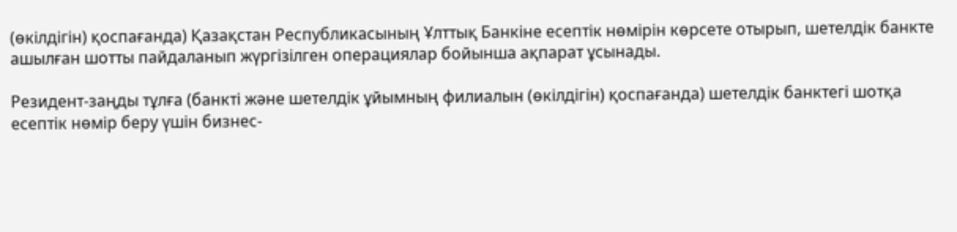(өкілдігін) қоспағанда) Қазақстан Республикасының Ұлттық Банкіне есептік нөмірін көрсете отырып, шетелдік банкте ашылған шотты пайдаланып жүргізілген операциялар бойынша ақпарат ұсынады.

Резидент-заңды тұлға (банкті және шетелдік ұйымның филиалын (өкілдігін) қоспағанда) шетелдік банктегі шотқа есептік нөмір беру үшін бизнес-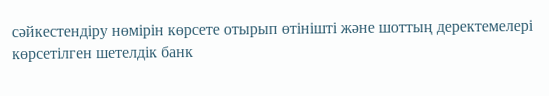сәйкестендіру нөмірін көрсете отырып өтінішті және шоттың деректемелері көрсетілген шетелдік банк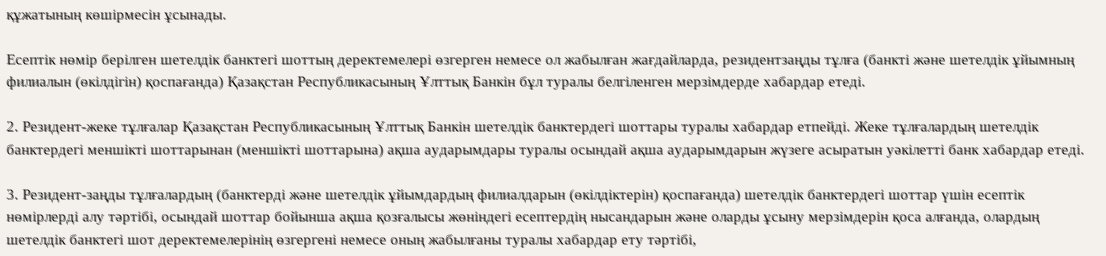құжатының көшірмесін ұсынады.

Есептік нөмір берілген шетелдік банктегі шоттың деректемелері өзгерген немесе ол жабылған жағдайларда, резидентзаңды тұлға (банкті және шетелдік ұйымның филиалын (өкілдігін) қоспағанда) Қазақстан Республикасының Ұлттық Банкін бұл туралы белгіленген мерзімдерде хабардар етеді.

2. Резидент-жеке тұлғалар Қазақстан Республикасының Ұлттық Банкін шетелдік банктердегі шоттары туралы хабардар етпейді. Жеке тұлғалардың шетелдік банктердегі меншікті шоттарынан (меншікті шоттарына) ақша аударымдары туралы осындай ақша аударымдарын жүзеге асыратын уәкілетті банк хабардар етеді.

3. Резидент-заңды тұлғалардың (банктерді және шетелдік ұйымдардың филиалдарын (өкілдіктерін) қоспағанда) шетелдік банктердегі шоттар үшін есептік нөмірлерді алу тәртібі, осындай шоттар бойынша ақша қозғалысы жөніндегі есептердің нысандарын және оларды ұсыну мерзімдерін қоса алғанда, олардың шетелдік банктегі шот деректемелерінің өзгергені немесе оның жабылғаны туралы хабардар ету тәртібі,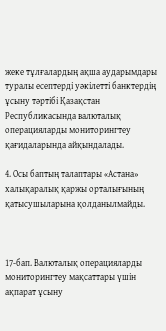жеке тұлғалардың ақша аударымдары туралы есептерді уәкілетті банктердің ұсыну тәртібі Қазақстан Республикасында валюталық операцияларды мониторингтеу қағидаларында айқындалады.

4. Осы баптың талаптары «Астана» халықаралық қаржы орталығының қатысушыларына қолданылмайды.



17-бап. Валюталық операцияларды мониторингтеу мақсаттары үшін ақпарат ұсыну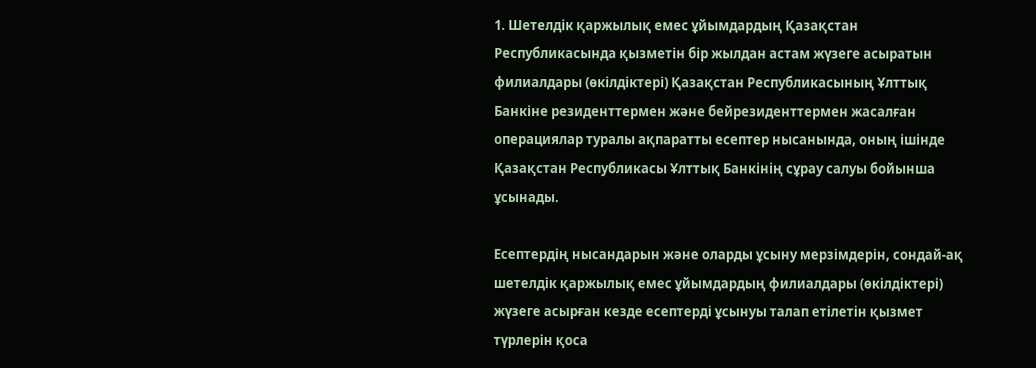1. Шетелдік қаржылық емес ұйымдардың Қазақстан Республикасында қызметін бір жылдан астам жүзеге асыратын филиалдары (өкілдіктері) Қазақстан Республикасының Ұлттық Банкіне резиденттермен және бейрезиденттермен жасалған операциялар туралы ақпаратты есептер нысанында, оның ішінде Қазақстан Республикасы Ұлттық Банкінің сұрау салуы бойынша ұсынады.

Есептердің нысандарын және оларды ұсыну мерзімдерін, сондай-ақ шетелдік қаржылық емес ұйымдардың филиалдары (өкілдіктері) жүзеге асырған кезде есептерді ұсынуы талап етілетін қызмет түрлерін қоса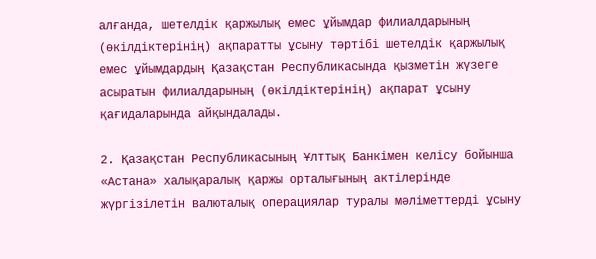алғанда, шетелдік қаржылық емес ұйымдар филиалдарының (өкілдіктерінің) ақпаратты ұсыну тәртібі шетелдік қаржылық емес ұйымдардың Қазақстан Республикасында қызметін жүзеге асыратын филиалдарының (өкілдіктерінің) ақпарат ұсыну қағидаларында айқындалады.

2. Қазақстан Республикасының Ұлттық Банкімен келісу бойынша «Астана» халықаралық қаржы орталығының актілерінде жүргізілетін валюталық операциялар туралы мәліметтерді ұсыну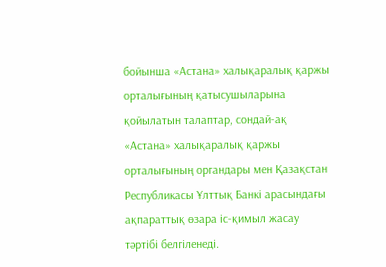бойынша «Астана» халықаралық қаржы орталығының қатысушыларына қойылатын талаптар, сондай-ақ «Астана» халықаралық қаржы орталығының органдары мен Қазақстан Республикасы Ұлттық Банкі арасындағы ақпараттық өзара іс-қимыл жасау тәртібі белгіленеді.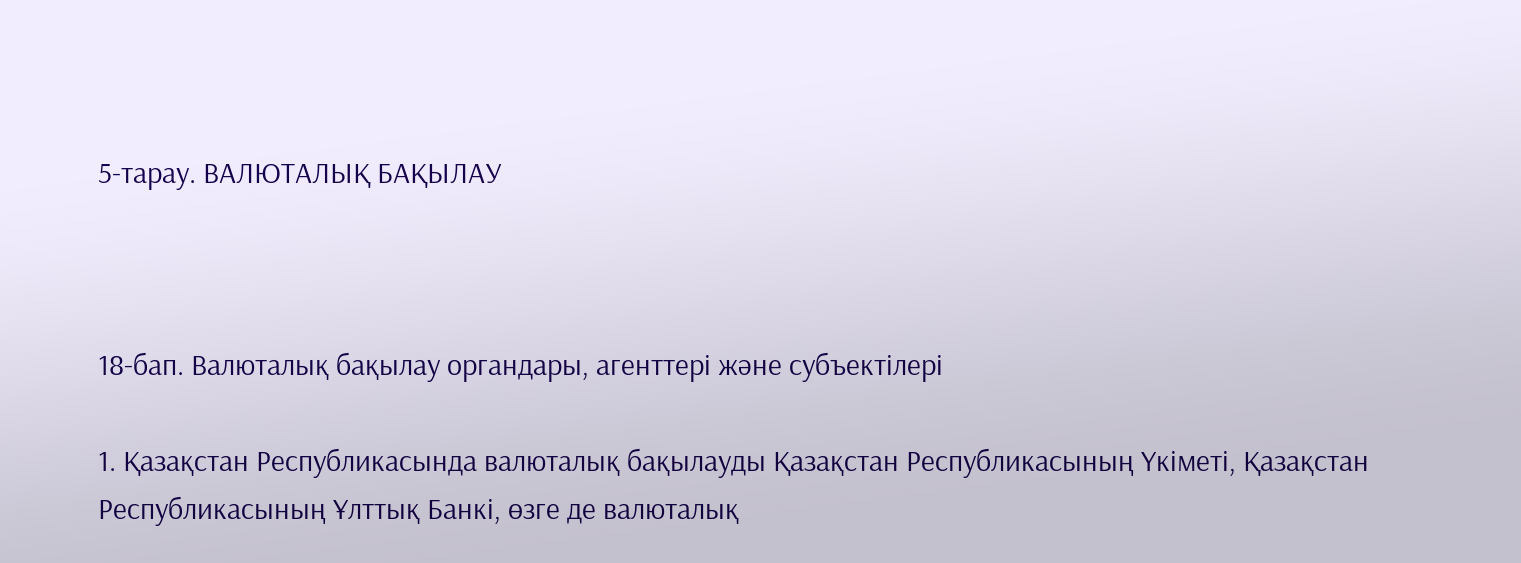5-тарау. ВАЛЮТАЛЫҚ БАҚЫЛАУ



18-бап. Валюталық бақылау органдары, агенттері және субъектілері

1. Қазақстан Республикасында валюталық бақылауды Қазақстан Республикасының Үкіметі, Қазақстан Республикасының Ұлттық Банкі, өзге де валюталық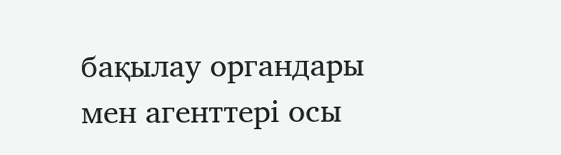бақылау органдары мен агенттері осы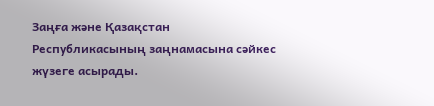Заңға және Қазақстан Республикасының заңнамасына сәйкес жүзеге асырады.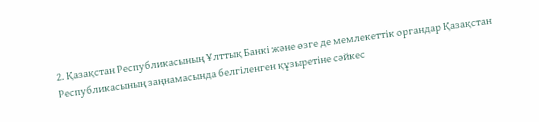2. Қазақстан Республикасының Ұлттық Банкі және өзге де мемлекеттік органдар Қазақстан Республикасының заңнамасында белгіленген құзыретіне сәйкес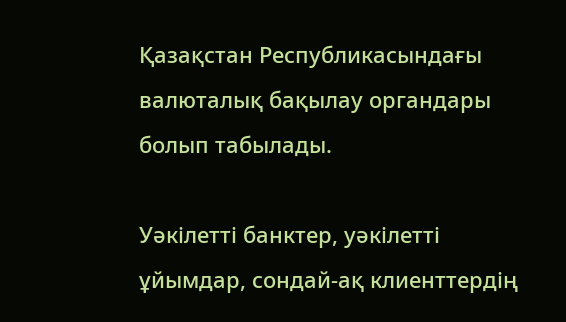Қазақстан Республикасындағы валюталық бақылау органдары болып табылады.

Уәкілетті банктер, уәкілетті ұйымдар, сондай-ақ клиенттердің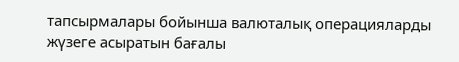тапсырмалары бойынша валюталық операцияларды жүзеге асыратын бағалы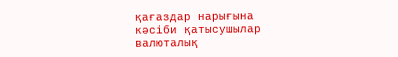қағаздар нарығына кәсіби қатысушылар валюталық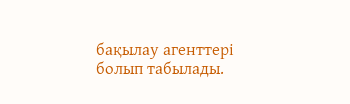бақылау агенттері болып табылады.